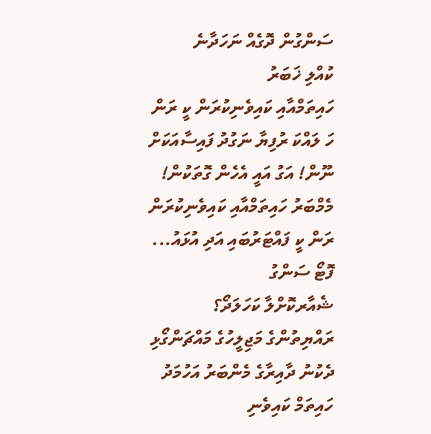ސަންގުން ދޮގެއް ނަހަދާނެ
ކުއްލި ޚަބަރު
ހައިތަމްއާއި ކައިވެނިކުރަން ކީ ރަން ހަ ލައްކަ ރުފިޔާ ނަގުދު ފައިސާއަކަށް ނޫން! އަގު އައީ އެހެން ގޮތަކުން!
މެމްބަރު ހައިތަމްއާއި ކައިވެނިކުރަން ރަން ކީ ފައްޓަރުބައި އަދި އުޅައު... ފޮޓޯ ސަންގު
ޝެއާރކޮށްލާ ކަހަލަދޯ؟
ރައްޔިތުންގެ މަޖިލީހުގެ މައްޗަންގޯޅި ދެކުނު ދާއިރާގެ މެންބަރު އަހުމަދު ހައިތަމް ކައިވެނި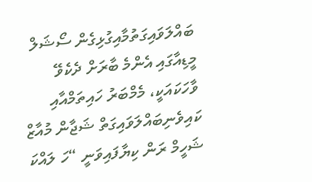ބައްލަވައިގަތުމާއިގުޅިގެން ސޯޝަލް މީޑިއާގައި އެންމެ ބާރަށް ދެކެވޭ ވާހަކައަކީ، މެމްބަރު ހައިތަމްއާއި ކައިވެނިބައްލަވައިގަތް ޝަޖާން މުއާޒް ޝަހީމް ރަން ކިޔާފައިވަނީ “ހަ ލައްކަ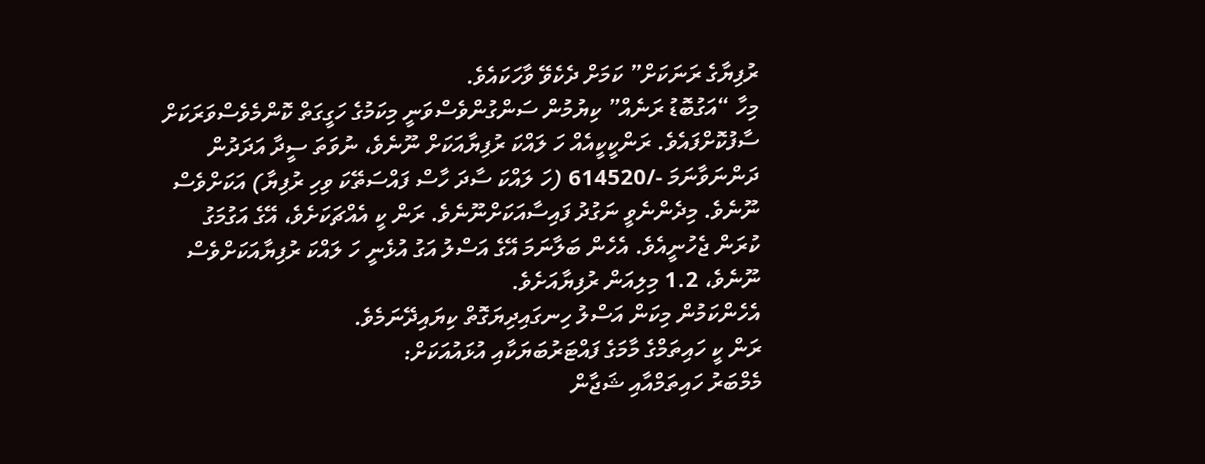ރުފިޔާގެ ރަނަކަށް” ކަމަށް ދެކެވޭ ވާހަކައެވެ.
މިހާ “އަގުބޮޑު ރަނެއް” ކިޔުމުން ސަންގުންވެސްވަނީ މިކަމުގެ ހަގީގަތް ކޮންމެވެސްވަރަކަށް ސާފުކޮށްފައެވެ. ރަންކީކީއެއް ހަ ލައްކަ ރުފިޔާއަކަށް ނޫނެވެ، ނުވަތަ ސީދާ އަދަދުން ދަންނަވާނަމަ -/614520 (ހަ ލައްކަ ސާދަ ހާސް ފައްސަތޭކަ ވިހި ރުފިޔާ) އަކަށްވެސް ނޫނެވެ. މިދެންނެވީ ނަގުދު ފައިސާއަކަށްނޫނެވެ. ރަން ކީ އެއްޗަކަށެވެ، އޭގެ އަގުމަގު ކުރަން ޖެހުނީއެވެ. އެހެން ބަލާނަމަ އޭގެ އަސްލު އަގު އުޅެނީ ހަ ލައްކަ ރުފިޔާއަކަށްވެސް ނޫނެވެ، 1.2 މިލިއަން ރުފިޔާއަށެވެ.
އެހެންކަމުން މިކަން އަސްލު ހިނގައިދިޔަގޮތް ކިޔައިދޭނަމެވެ.
ރަން ކީ ހައިތަމްގެ މާމަގެ ފައްޓަރުބަޔަކާއި އުޅައުއަކަށް:
މެމްބަރު ހައިތަމްއާއި ޝަޖާން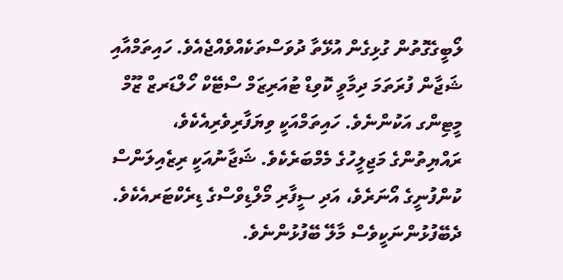ލޯބީގެގޮތުން ގުޅިގެން އުޅޭތާ ދުވަސްތަކެއްވެއްޖެއެވެ. ހައިތަމްއާއި ޝަޖާން ފުރަތަމަ ދިމާވީ ކޮވިޑް ޓުއަރިޒަމް ސްޓޭކް ހޯލްޑަރޒް ޒޫމް މީޓިންގ އަކުންނެވެ. ހައިތަމްއަކީ ވިޔަފާރިވެރިއެކެވެ، ރައްޔިތުންގެ މަޖިލީހުގެ މެމްބަރެކެވެ. ޝަޖާނުއަކީ ރިޒެއިލަންސް ކުންފުނީގެ އޯނަރެވެ، އަދި ސީފާރި މޯލްޑިވްސްގެ ޑިރެކްޓަރއެކެވެ. ދެބޭފުޅުންނަކީވެސް މާލޭ ބޭފުޅުންނެވެ.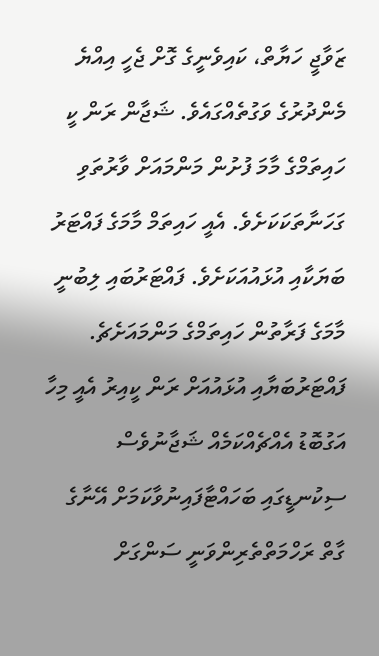ޒަވާޖީ ހަޔާތް، ކައިވެނީގެ ގޮށް ޖެހީ އިއްޔެ މެންދުރުގެ ވަގުތެއްގައެވެ. ޝަޖާން ރަން ކީ ހައިތަމްގެ މާމަ ފުށުން މަންމައަށް ވާރުތަވި ގަހަނާތަކަކަށެވެ. އެއީ ހައިތަމް މާމަގެ ފައްޓަރު ބަޔަކާއި އުޅައުއަކަށެވެ. ފައްޓަރުބައި ލިބުނީ މާމަގެ ފަރާތުން ހައިތަމްގެ މަންމައަށެޗެ.
ފައްޓަރުބަޔާއި އުޅައުއަށް ރަން ކީއިރު އެއީ މިހާ އަގުބޮޑު އެއްޗެއްކަމެއް ޝަޖާނުވެސް ސިކުނޑީގައި ބަހައްޓާފައިނުވާކަމަށް އޭނާގެ ގާތް ރަހްމަތްތެރިންވަނީ ސަންގަށް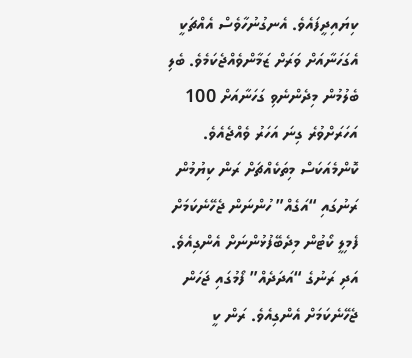ކިޔައިދީފައެވެ. އެނގުނުހާވެސް އެއްޗަކީ އެގަހަނާއަށް ވަރަށް ޒަމާންވެއްޖެކަމެވެ. ބެލި ބެލުމުން މިދެންނެވި ގަހަނާއަށް 100 އަހަރަށްވުރެ ގިނަ އަހަރު ވެއްޖެއެވެ.
ކޮންމެއަކަސް މިތަކެއްޗަށް ރަން ކިޔުމުން ރަނުގައި “އަގެއް” ހުންނަން ޖެހޭނެކަމަށް ފެމިލީ ކޯޓުން މިދެބޭފުޅުންނަށް އެންގިއެވެ. އަދި ރަނުގެ “އަދަދެއް” ފޯމުގައި ޖަހަން ޖެހޭނެކަމަށް އެންގިއެވެ. ރަން ކީ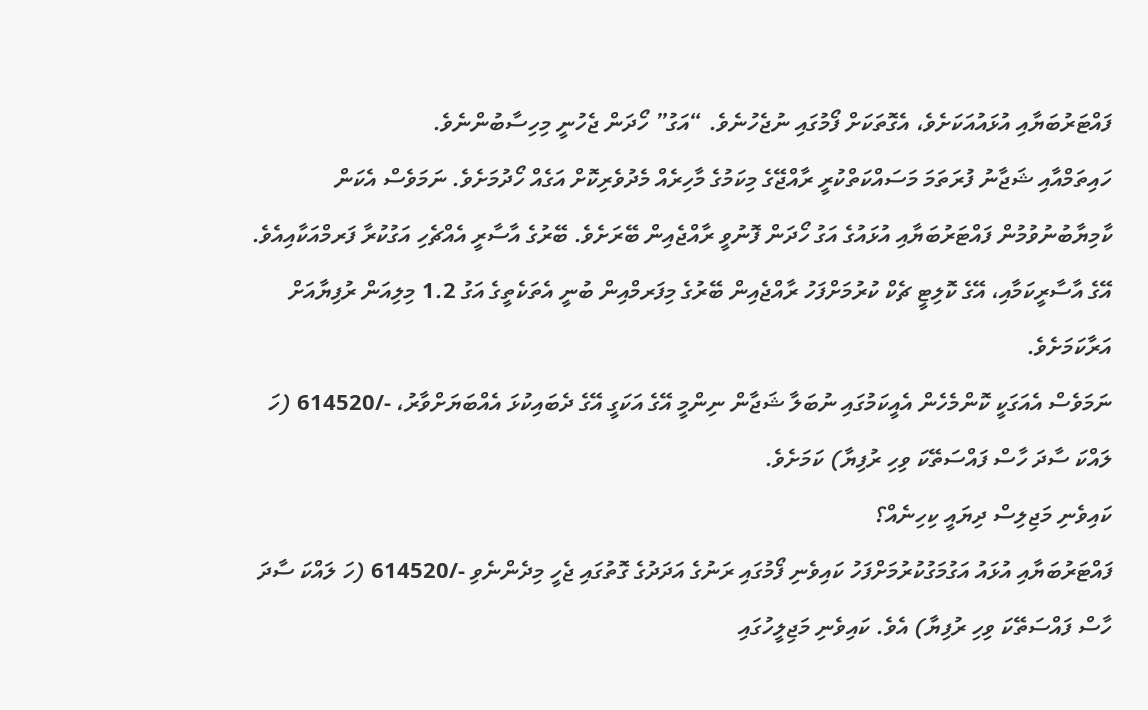ފައްޓަރުބަޔާއި އުޅައުއަކަށެވެ، އެގޮތަކަށް ފޯމުގައި ނުޖެހުނެވެ. “އަގު” ހޯދަން ޖެހުނީ މިހިސާބުންނެވެ.
ހައިތަމްއާއި ޝަޖާނު ފުރަތަމަ މަސައްކަތްކުރީ ރާއްޖޭގެ މިކަމުގެ މާހިރެއް މެދުވެރިކޮށް އަގެއް ހޯދުމަށެވެ. ނަމަވެސް އެކަން ކާމިޔާބުނުވުމުން ފައްޓަރުބަޔާއި އުޅައުގެ އަގު ހޯދަން ފޮނުވީ ރާއްޖެއިން ބޭރަށެވެ. ބޭރުގެ އާސާރީ އެއްޗެހި އަގުކުރާ ފަރމްއަކާއިއެވެ. އޭގެ އާސާރީކަމާއި، އޭގެ ކޮލިޓީ ޗެކް ކުރުމަށްފަހު ރާއްޖެއިން ބޭރުގެ މިފަރމްއިން ބުނީ އެތަކެތީގެ އަގު 1.2 މިލިއަން ރުފިޔާއަށް އަރާކަމަށެވެ.
ނަމަވެސް އެއަގަކީ ކޮންމެހެން އެއީކަމުގައި ނުބަލާ ޝަޖާން ނިންމީ އޭގެ އަކަގީ އޭގެ ދެބައިކުޅަ އެއްބަޔަށްވާރު، -/614520 (ހަ ލައްކަ ސާދަ ހާސް ފައްސަތޭކަ ވިހި ރުފިޔާ) ކަމަށެވެ.
ކައިވެނި މަޖިލިސް ދިޔައީ ކިހިނެއް؟
ފައްޓަރުބަޔާއި އުޅައު އަގުމަގުކުރުމަށްފަހު ކައިވެނި ފޯމުގައި ރަނުގެ އަދަދުގެ ގޮތުގައި ޖެހީ މިދެންނެވި -/614520 (ހަ ލައްކަ ސާދަ ހާސް ފައްސަތޭކަ ވިހި ރުފިޔާ) އެވެ. ކައިވެނި މަޖިލީހުގައި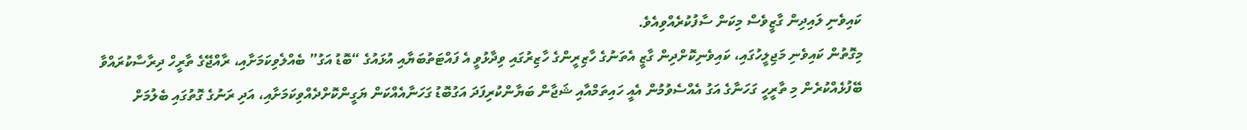ކައިވެނި ލައިދިން ގާޒީވެސް މިކަން ސާފުކުރެއްވިއެވެ.
މިގޮތުން ކައިވެނި މަޖިލީހުގައި، ކައިވެނިކޮށްދިން ގާޒީ އެތަނުގެ ހާޒިރީންގެ ހާޒިރުގައި ވިދާޅުވީ އެ ފައްޓަތުބަޔާއި އުޅައުގެ “ބޮޑު އަގު” ބެއްލެވިކަމަށާއި، ރާއްޖޭގެ ތާރީހް ދިރާސާކުރައްވާ ބޭފުޅެއްކުރެން މި ތާރީހީ ގަހަނާގެ އަގު އެއްސެވުމުން އެއީ ހައިތަމްއާއި ޝަޖާން ބަޔާންކުރިފަދަ އަގުބޮޑު ގަހަނާއެއްކަން ޔަގީންކޮށްދެއްވިކަމަށާއި، އަދި ރަނުގެ ގޮތުގައި ބެލުމަށް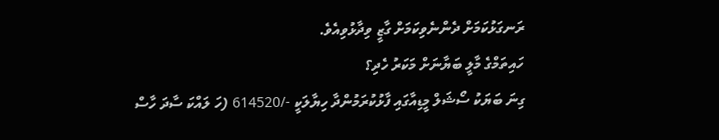ރަނގަޅުކަމަށް ދެންނެވިކަމަށް ގާޒީ ވިދާޅުވިއެވެ.
ހައިތަމްގެ މާލީ ބަޔާނަށް މަކަރު ހެދި؟
ގިނަ ބަޔަކު ސޯޝަލް މީޑިއާގައި ފާޅުކުރަމުންދާ ހިޔާލަކީ -/614520 (ހަ ލައްކަ ސާދަ ހާސް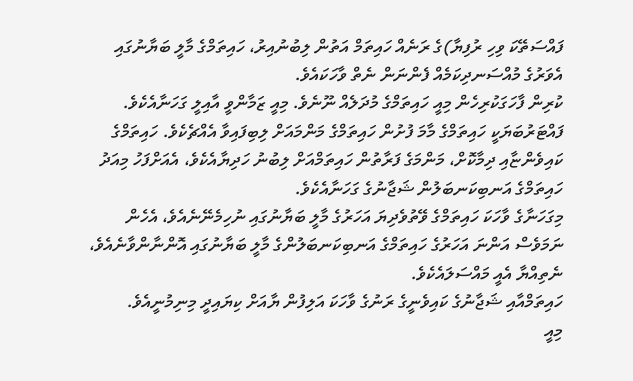ފައްސަތޭކަ ވިހި ރުފިޔާ)ގެ ރަނެއް ހައިތަމް އަތުން ލިބުނުއިރު، ހައިތަމްގެ މާލީ ބަޔާނުގައި އެވަރުގެ މުއްސަނދިކަމެއް ފެންނަން ނެތް ވާހަކައެވެ.
ކުރިން ފާހަގަކުރިހެން މިއީ ހައިތަމްގެ މުދަލެއް ނޫނެވެ. މިއީ ޒަމާންވީ އާއިލީ ގަހަނާއެކެވެ. ފައްޓަރުބަޔަކީ ހައިތަމްގެ މާމަ ފުށުން ހައިތަމްގެ މަންމައަށް ލިބިފައިވާ އެއްޗެކެވެ. ހައިތަމްގެ ކައިވެންޏާއި ދިމާކޮށް، މަންމަގެ ފަރާތުން ހައިތަމްއަށް ލިބުނު ހަދިޔާއެކެވެ، އެއަށްފަހު މިއަދު ހައިތަމްގެ އަނބިކަނބަލުން ޝަޖާނުގެ ގަހަނާއެކެވެ.
މިގަހަނާގެ ވާހަކަ ހައިތަމްގެ ވޭތުވެދިޔަ އަހަރުގެ މާލީ ބަޔާނުގައި ނުހިމެނޭނެއެވެ، އެހެން ނަމަވެސް އަންނަ އަހަރުގެ ހައިތަމްގެ އަނބިކަނބަލުންގެ މާލީ ބަޔާނުގައި އޮންނާންވާނެއެވެ، ނެތިއްޔާ އެއީ މައްސަލައެކެވެ.
ހައިތަމްއާއި ޝަޖާނުގެ ކައިވެނީގެ ރަނުގެ ވާހަކަ އަލިފުން ޔާއަށް ކިޔައިދީ މިނިމުނީއެވެ.
މިއީ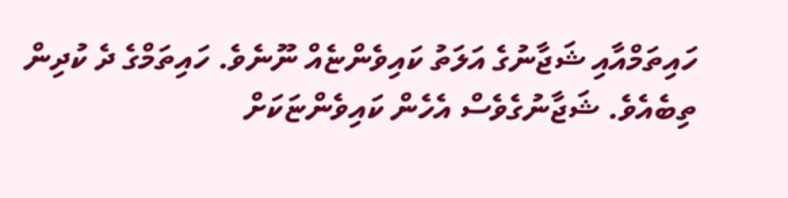ހައިތަމްއާއި ޝަޖާނުގެ އަލަތު ކައިވެންޏެއް ނޫނެވެ. ހައިތަމްގެ ދެ ކުދިން ތިބެއެވެ. ޝަޖާނުގެވެސް އެހެން ކައިވެންޏަކަށް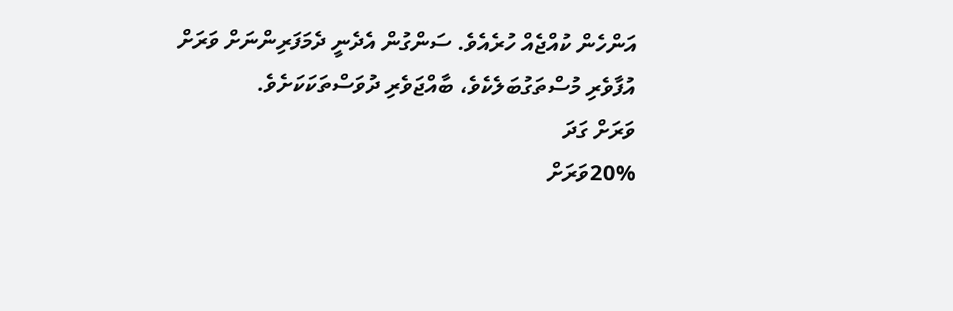އަންހެން ކުއްޖެއް ހުރެއެވެ. ސަންގުން އެދެނީ ދެމަފަރިންނަށް ވަރަށް އުފާވެރި މުސްތަގުބަލެކެވެ، ބާއްޖަވެރި ދުވަސްތަކަކަށެވެ.
ވަރަށް ގަދަ
20%ވަރަށް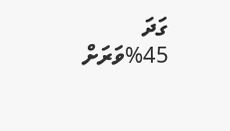ގަދަ 45%ވަރަށް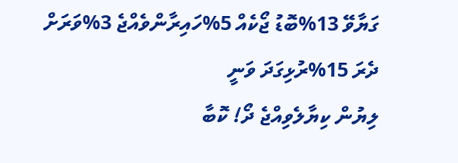ގަޔާވޭ 13%ބޮޑު ޖޯކެއް 5%ހައިރާންވެއްޖެ 3%ވަރަށް ދެރަ 15%ރުޅިގަދަ ވަނީ
ލިޔުން ކިޔާލެވިއްޖެ ދޯ! ކޮބާ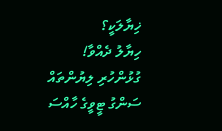ޚިޔާލަކީ؟
ހިޔާލު ދެއްވާ!
ގުޅުންހުރި ލިޔުންތައް
ސަންގު ޓީވީގެ ހާއްސަ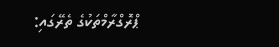ޕްރޮގްރާމްތަކުގެ ތެރޭގައި: